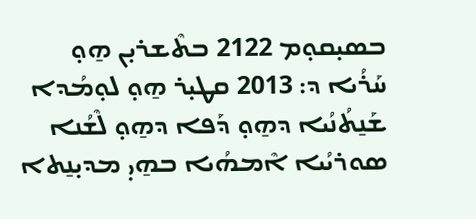ܒܣܝ̣ܩܘ̣ܡ 2122 ܒܬܶܫܪܝ̣ܢ ܗ̱ܘ̣ ܚܰܪܳܝܐ ܕ: 2013 ܩܛܝ̣ܪ ܗ̱ܘ̣ ܠܘ̣ܡܳܕܐ ܫܰܢ̱ܬܳܢܳܝܐ ܕܗ̱ܘ̣ ܕܰܦܐ ܕܗ̱ܘ̣ ܠܶܫܳܢܐ ܣܘܪܝܳܝܐ ܐܶܡܗܳܝܐ ܒܗ̱ܝ̣ ܡܕܝ̣ܢ̱ܬܐ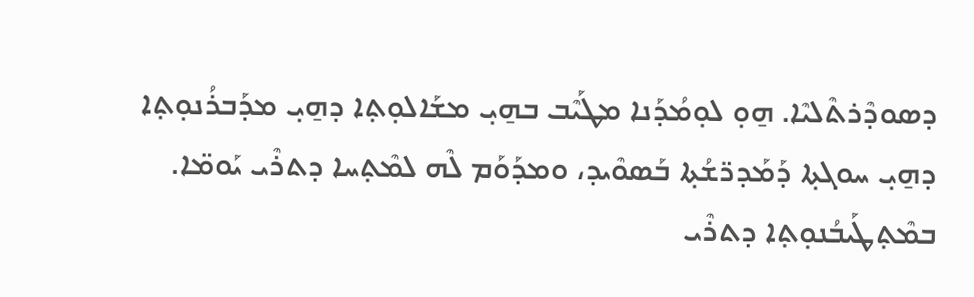ܕܣܘܕܶܪܬܶܠܝܶܐ. ܗ̱ܘ̣ ܠܘ̣ܡܳܕܰܢܐ ܡܛܰܝܶܒ ܒܗ̱ܝ̣ ܡܫܰܐܠܘ̣ܬ̣ܐ ܕܗ̱ܝ̣ ܡܕܰܒܪܳܢܘ̣ܬ̣ܐ ܕܗ̱ܝ̣ ܚܘܓܬ̣ܐ ܕܰܡܰܕܪ̈ܫܳܬ̣ܐ ܒܰܣܘܶܝܕ، ܘܡܕܰܘܰܡ ܠܶܗ ܠܡܶܬ̣ܚܐ ܕܬܪܶܝ ܝܰܘܡ̈ܐ. ܒܡܶܬ̣ܛܰܝܒܳܢܘ̣ܬ̣ܐ ܕܬܪܶܝ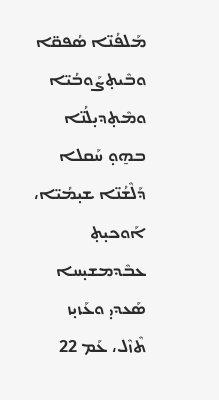ܡܰܠܦܳܢ̈ܐ ܣܳܦܩ̈ܐ ܘܒܶܝܬ̣ܨܰܘܒܳܝ̈ܐ ܘܡܶܬ̣ܕܝ̣ܠܳܢ̈ܐ ܒܗ̱ܘ̣ ܚܰܩܠܐ ܕܰܠܶܫܳܢ̈ܐ ܫܝ̣ܡܳܝ̈ܐ، ܐܰܘܟܝ̣ܬ̣ ܥܒܶܕܡܫܝ̣ܚܐ ܣܰܥܕܝ̣ ܘܥܰܙܝ̣ܙ ܬܶܙܶܠ، ܥܰܡ 22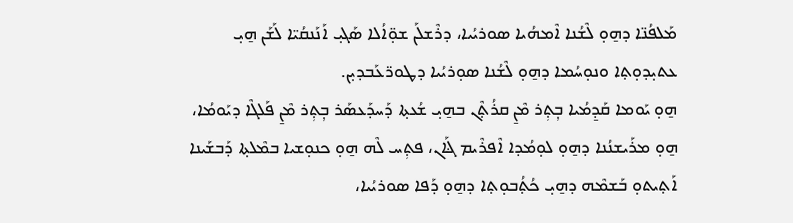ܡܰܠܦܳܢ̈ܐ ܕܗ̱ܘ̣ ܠܶܫܳܢܐ ܐܶܡܗܳܝܐ ܣܘܪܝܳܝܐ، ܕܪܶܫܠܰܢ ܫܘ̣̈ܐܳܠܐ ܣܰܓܝ̣ ܐܰܢܰܢܩܳܝ̈ܐ ܠܰܫܰܢ ܗ̱ܝ̣ ܥܬܝ̣ܕܘ̣ܬ̣ܐ ܘܢܘ̣ܚܳܡܐ ܕܗ̱ܘ̣ ܠܶܫܳܢܐ ܣܘ̣ܪܝܳܝܐ ܕܛܘܪ̈ܥܰܒܕܝ̣ܢ.
ܗ̱ܘ̣ ܝܰܘܡܐ ܩܰܕ̱ܡܳܝܐ ܒ̣ܼܬ̣ܼܪ ܡܶܢ̱ ܩܪܳܬ̣ܶܢ ܒܗ̱ܝ̣ ܫܳܥܬ̣ܐ ܕܰܚܕܰܥܣܰܪ ܒ̣ܼܬ̣ܼܪ ܡܶܢ̱ ܦܰܠܓܶܐ ܕܝܰܘܡܳܐ، ܗ̱ܘ̣ ܡܪܰܝܫܢܳܢܐ ܕܗ̱ܘ̣ ܠܘ̣ܡܳܕܐ ܐܶܦܪܶܝܡ ܔܰܐܢ، ܦܬ̣ܼܚ ܠܶܗ ܗ̱ܘ̣ ܟܢܘ̣ܫܝܐ ܒܡܶܠܬ̣ܐ ܕܰܒܫܰܝܢܐ ܐܰܬ̣ܝܬܘ̣ ܒܰܫܡܶܗ ܕܗ̱ܝ̣ ܟܳܬ̣ܳܒܘ̣ܬ̣ܐ ܕܗ̱ܘ̣ ܕܰܦܐ ܣܘܪܝܳܝܐ،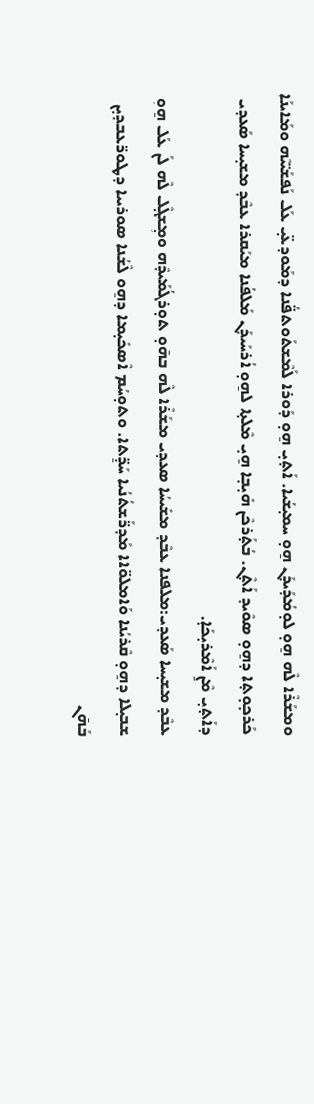ܘܡܫܰܪܶܐ ܠܶܗ ܗ̱ܘ̣ ܠܘ̣ܡܳܕܰܝܕܰܢ ܗ̱ܘ̣ ܚܡܝ̣ܫܳܝܐ. ܐܰܬ̣ܝ̣ ܗ̱ܘ̣ ܕܰܘܪܐ ܠܰܡܶܫܬܰܘܬܦ̈ܳܢܐ ܕܡܰܘܕܥ̈ܝ̣ ܥܰܠ ܢܰܦܫܰܝ̈ܝܶܗ ܘܡܰܐܝܢܰܐ ܟܰܪܟ̣ܘ̣ܬ̣ܐ ܕܗ̱ܘ̣ ܣܘܶܝܕ ܐܰܬ̣ܶܢ. ܒܳܬ̣ܰܪܟܶܢ ܗܺܝ̣ܒ̣ܐ ܗ̱ܝ̣ ܡܶܠܬ̣ܐ ܠܗ̱ܘ̣ ܐܳܪܚܰܝܕܰܢ ܡܰܠܦܳܢܐ ܡܝܰܩܪܐ ܥܒܶܕ ܡܫܝ̣ܚܐ ܣܰܥܕܝ ܕܐܰܬ̣ܝ̣ ܡܶܢ̱ ܐܰܡܶܪܝ̣ܟܰܐ̣.
ܥܒܶܕ ܡܫܝ̣ܚܐ ܣܰܥܕܝ:ܡܠܦܢܐ ܥܒܶܕ ܡܫܺܝܚܳܐ ܣܥܕܝ ܡܫܰܪܶܐ ܠܶܗ ܒܗ̄ܘ̣ ܬܘ̣ܪܓܳܡܰܝܕܶܗ ܘܡ̣ܼܫܓ̣ܶܠ ܠܶܗ ܠܰܢ ܥܰܠ ܗ̱ܘܼ ܫܒܝ̣ܠܐ ܕܗ̱ܘ̣ ܩܶܪܝܳܢܐ ܘܰܐܡܠܘ̈ܐܐ ܡܰܕܪ̈ܰܫܬܳܢܳܝܐ ܚܰܕ̱̈ܬܐ. ܘܬܘ̣ܚܳܡ ܐܶܣܟܺܝ̣ܡܐ ܕܗ̱ܘ ܠܶܫܳܢܐ ܣܘܪܝܝܐ ܕܛܘܪ̈ܥܒܕܝ̣ܢ ܒܰܗ̄ܢ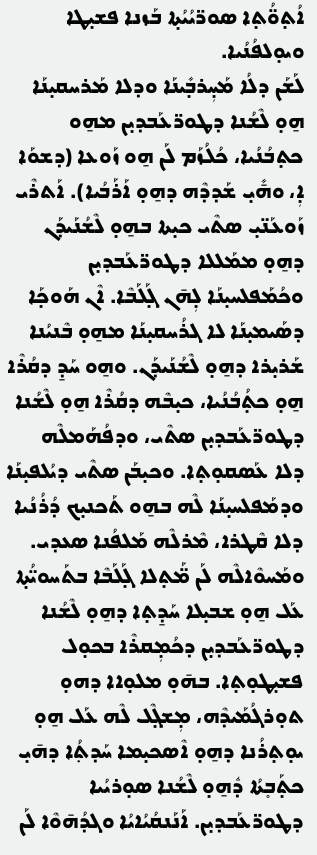ܐܳܬ̣ܘ̈ܳܬ̣ܐ ܣܘܪ̈ܝܳܝܳܬ̣ܐ ܒܰܙܢܐ ܦܫܝ̣ܛܐ ܘܝܘ̣ܠܦܳܢܳܝܐ.
ܠܰܫܰܢ ܕܠܳܐ ܡܰܚ̣ܼܪܒ̣ܺܝܢܰܐ ܘܕܠܐ ܡܰܪܚܩܝ̣ܢܰܐ ܗ̱ܘ̣ ܠܶܫܳܢܐ ܕܛܘܪ̈ܥܰܒܕܝ̣ܢ ܡܗ̱ܘ ܟܬ̣ܒܳܢܳܝܐ، ܟܳܠܳܙܰܡ ܠܰܢ ܗ̱ܘ ܙܰܘܥܐ (ܕܫܘܰܐ ܐ̣ܼ، ܘܗ̄ܺܝ̣ ܫܰܕܕܶܗ ܕܗ̱ܘ̣ ܐܰܪܰܒܳܝܐ). ܐܰܬܪܶܝ ܙܰܘܥܰܢ̈ܝ̣ ܣܬܶܝ ܟܝ̣ܬܐ ܒܗ̱ܘ̣ ܠܶܫܳܢܰܝܕܰܢ ܕܗ̱ܘ̣ ܡܡܰܠܠܐ ܕܛܘܪ̈ܥܰܒܕܝ̣ܢ ܘܟܳܡܰܦܠܚܝ̣ܢܰܐ ܠ̣ܼܗ̄ܢ ܓ̣ܰܠܰܒܶܐ. ܐܶܢ ܗܰܘܟ̣ܰܐ ܕܣܰܝܡܝ̣ܢܰܐ ܠܐ ܓܪܳܚܩܝ̣ܢܰܐ ܡܗ̱ܘ̣ ܒܶܢܝܳܢܐ ܫܰܪܝ̣ܪܐ ܕܗ̱ܘ̣ ܠܶܫܳܢܰܝܕܰܢ. ܘܗ̱ܘ ܚܰܕ̱ ܕܩܳܪܶܐ ܗ̱ܘ̣ ܟܬ̣ܳܒܳܢܳܝܐ، ܟܝ̣ܒܶܗ ܕܩܳܪܶܐ ܗ̱ܘ̣ ܠܶܫܳܢܐ ܕܛܘܪ̈ܥܰܒܕܝ̣ܢ ܣܬܶܝ، ܘܕܦܳܗܰܡܠܶܗ ܕܠܐ ܥܰܣܩܘ̣ܬ̣ܐ. ܘܟܝ̣ܒܰܢ ܣܬܶܝ ܕܝܳܠܦܝ̣ܢܰܐ ܘܕܡܰܦܠܚܝ̣ܢܰܐ ܠܶܗ ܒܗ̱ܘ ܬܰܟܢܝ̣ܟ ܕܳܪܳܢܳܝܐ ܕܠܐ ܩܶܛܪܐ، ܡܶܪܠܶܗ ܡܰܠܦܳܢܐ ܣܥܕܝ. ܘܡܰܚܘܶܐܠܶܗ ܠܰܢ ܡ̈ܰܬ̣ܠܐ ܓ̣ܰܠܰܒܶܐ ܒܬܰܚܘܝ̈ܳܬ̣ܐ ܥܰܠ ܗ̱ܘ̣ ܫܒܝ̣ܠܐ ܚܰܕ̱ܬ̣ܐ ܕܗ̱ܘ̣ ܠܶܫܳܢܐ ܕܛܘܪ̈ܥܰܒܕܝ̣ܢ ܕܟܳܡ̣ܼܩܪܶܐ ܒܟܘ̣ܠ ܦܫܝ̣ܛܘ̣ܬ̣ܐ. ܒܗ̄ܘ̣ ܡܠܘ̣ܐܐ ܕܗܘ̣ ܬܘ̣ܪܓܳܡܰܝܕܶܗ، ܡ̣ܼܫܓ̣ܶܠ ܠܶܗ ܥܰܠ ܗ̱ܘ̣ ܝܘ̣ܬ̣ܪܳܢܐ ܕܗ̱ܘ̣ ܐܶܣܟܝ̣ܡܐ ܚܰܕܬ݂ܳܐ ܕܗ̄ܝ̣ ܟܬ̣ܰܒ̥ܬܳܐ ܕܽܗ̱ܘ̣ ܠܶܫܳܢܐ ܣܘ̣ܪܝܳܝܐ ܕܛܘܪ̈ܥܰܒܕܝ̣ܢ. ܐܰܢܰܢܩܳܝܳܐܝܳܐ ܘܓܕܳܗ̄ܘܶܐ ܠܰܢ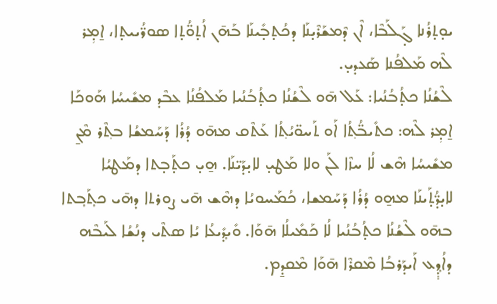ܝܘ̣ܬ̣ܪܳܢܐ ܓ̣ܰܠܰܒܶܐ، ܐܶܢ ܕܶܡܫܰܪܶܝ̣ܢܰܐ ܕܟܳܬ̣ܒ̣ܺܝܢܰܐ ܒܰܗ̄ܢ ܐܳܬ̣ܘ̈ܳܬ̣ܐ ܣܘܪ̈ܳܝܝܬ̣ܐ، ܐ̱ܡ̣ܼܪ ܠܶܗ ܡܰܠܦܳܢܐ ܣܰܥܕܝ̣.
ܠܶܫܳܢܳܐ ܟܬ̣ܳܒܳܢܳܝܐ: ܥܰܠ ܗ̄ܘ ܠܶܫܳܢܳܐ ܟܬ̣ܳܒܳܢܳܝܐ ܡܰܠܦܳܢܳܐ ܥܒܶܕ ܡܫܺܝܚܳܐ ܗܰܘܟܰܐ ܐ̱ܡ̣ܼܪ ܠܶܗ: ܟܬܺܝܒ̈ܳܬ݂ܳܐ ܐܰܘ ܬܰܚܘ̈ܝܳܬ݂ܳܐ ܥܰܬܶܩ ܡܗ̄ܘ ܕܳܪܳܐ ܕܰܚܰܡܫܳܐ ܒܬ݂ܶܪ ܡܶܢ̱ ܡܫܺܝܚܳܐ ܗܶܫ ܠܳܐ ܚܙܶܐ ܠܰܢ ܘܠܐ ܡܰܛܝ̣ ܠܐܝ̣ܕܰܝ̈ܢܰܐ. ܗ̱ܝ̣ ܟܬ̣ܰܒ̣ܬܐ ܕܡܰܛܝܳܐ ܠܐܝ̣ܕ̈ܳܬ̣ܰܝܢܰܐ ܡܗ̱ܘ ܕܳܪܳܐ ܕܰܚܰܡܫܐ، ܟܳܡܰܚܘܝܳܐ ܕܗܶܫ ܗ̄ܝ ܨܘܪܬܐ ܕܗ̄ܝ ܟܬ̥ܰܒ̥ܬܐ ܒܗ̄ܘ ܠܶܫܳܢܳܐ ܟܬ̣ܳܒܳܢܳܝܐ ܠܳܐ ܟܰܡܺܝܠܳܐ ܗ̄ܘܰܐ. ܘܺܝܕ̥ܺܝܥܳܐ ܝܳܐ ܣܬܶܝ ܕܢܳܫܳܐ ܠܰܝܒܶܗ ܕܐܳܕ̥݄ܥ ܐܰܝܕܰܪܒܳܐ ܡܶܩܪܶܐ ܗ̄ܘܰܐ ܡܶܩܕ̱ܡ.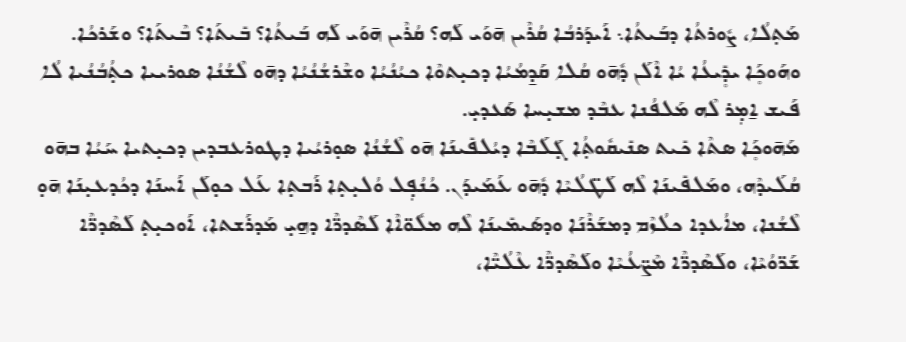ܡܰܬ݂ܠܳܐ، ܨܽܘܪܬܳܐ ܕܒܰܝܬܳܐ܆ ܐܰܝܕܰܪܒܳܐ ܩܳܪܶܝܢ ܗ̄ܘܰܝ ܠܰܗ؟ ܩܳܪܶܝܢ ܗ̄ܘܰܝ ܠܰܗ ܒܰܝܬܳܐ؟ ܒܺܝܬܰܐ؟ ܒܶܝܬܰܐ؟ ܘܫܰܪܟܳܐ.  ܘܗܰܘܟ̥ܰܐ ܝܕ̥ܺܝܥܳܐ ܝܳܐ ܐܶܠܰܢ ܕܽܗ̄ܘ ܩܳܠܐ ܩܰܕ̱ܡܳܝܳܐ ܕܟܝ̣ܬܘܶܐ ܟܝܳܢܳܝܳܐ ܘܫܶܪܫܳܢܳܝܳܐ ܕܗ̄ܘ ܠܶܫܳܢܳܐ ܣܘܪܝܝܐ ܟܬ̣ܳܒܳܢܳܝܐ ܠܳܐ ܦܰܝܫ ܐ̱ܡ̣ܼܪ ܠܶܗ ܡܰܠܦܳܢܐ ܥܒܶܕ ܡܫܝ̣ܚܐ ܣܰܥܕܝ̣.
ܡܰܗ̄ܘܟ̥ܰܐ ܣܬܶܐ ܟܺܝܬ ܣܢܺܝܩܽܘܬ݂ܳܐ ܓ̣ܰܠܰܒܶܐ ܕܝܳܠܦܺܝܢܰܐ ܗ̄ܘ ܠܶܫܳܢܳܐ ܣܘ̣ܪܝܳܝܐ ܕܛܘܪܥܒܕܝܢ ܕܟܝ̣ܬܝܐ ܚܰܝܳܐ ܒܗ̄ܘ ܩܳܠܰܝܕܶܗ، ܘܡܰܠܦܺܝܢܰܐ ܠܶܗ ܠܰܛ̈ܠܳܝܶܐ ܕܽܗ̄ܘ ܥܰܡܰܝܕܰܢ. ܟܳܢܳܦ̣ܼܠ ܘܳܠܝ̣ܬ̣ܐ ܪܰܒܬ̣ܐ ܥܰܠ ܟܘ̣ܠܰܢ ܐܰܚܢܰܐ ܕܟܳܕܥܝ̣ܢܰܐ ܗ̄ܘ̣ ܠܶܫܳܢܐ، ܡܐܳܥܕܐ ܟܠܳܙܶܡ ܕܡܫܰܪܶܢܰܐ ܘܕܣܰܝܡܺܝܢܰܐ ܠܶܗ ܡܠܽܘ̈ܐܶܐ ܠܰܣܶܕܪ̈ܶܐ ܕܗ̱ܝ̣ ܡܰܕܪܰܫܬܐ، ܐܰܘܟܝ̣ܬ̣ ܠܰܣܶܕܪ̈ܶܐ ܫܰܪ̈ܘܳܝܶܐ، ܘܠܰܣܶܕܪ̈ܶܐ ܡܶܨ̈ܥܳܝܶܐ ܘܠܰܣܶܕܪ̈ܶܐ ܥܶܠܳܝ̈ܶܐ،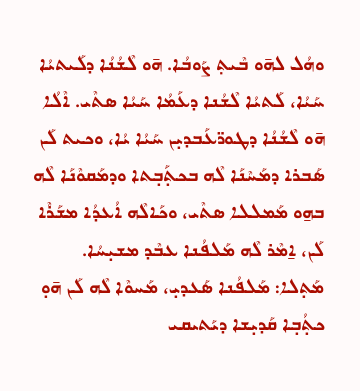ܘܗܳܠ ܠܗ̄ܘ ܒܶܝܬ݂ ܨܰܘܒܳܐ. ܗ̄ܘ ܠܶܫܳܢܳܐ ܕܠܰܝܬܝܳܐ ܚܰܝܳܐ، ܠܰܬܝܳܐ ܠܶܫܳܢܐ ܕܥܰܡܳܐ ܚܰܝܳܐ ܣܬܶܝ. ܐܶܠܳܐ ܗ̄ܘ ܠܶܫܳܢܳܐ ܕܛܘܪ̈ܥܰܒܕܝ̣ܢ ܚܰܝܳܐ ܝܳܐ، ܘܟܝܬ ܠܰܢ ܣܰܒܪܐ ܕܡܰܚܶܢܰܐ ܠܶܗ ܒܟܬ̣ܰܒ̣ܬܐ ܘܕܡܰܩܘܶܢܰܐ ܠܶܗ ܒܗ̱ܘ ܡܰܡܠܠܐ ܣܬܶܝ، ܘܟܰܐܠܶܗ ܐܳܥܕܳܐ ܡܫܰܪܶܐ ܠܰܢ، ܐ̱ܡܶܪ ܠܶܗ ܡܰܠܦܳܢܐ ܥܒܶܕ ܡܫܝ̣ܚܳܐ.
ܡܰܬ̣ܠܐ: ܡܰܠܦܳܢܐ ܣܰܥܕܝ̣، ܡܰܚܘܶܐ ܠܶܗ ܠܰܢ ܗ̄ܘ̣ ܟܬ̣ܳܒ̣ܐ ܩܰܕܝ̣ܫܐ ܕܝܰܬܝܩܝ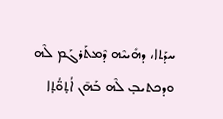ܚܕܰܬܐ، ܕܗܺܝܝܶܗ ܕܶܡܬܰܪܓܰܡ ܠܶܗ ܘܕܟܬܝܒ̣ ܠܶܗ ܒܰܗ̄ܢ ܐܳܬ̣ܘ̈ܳܬ̣ܐ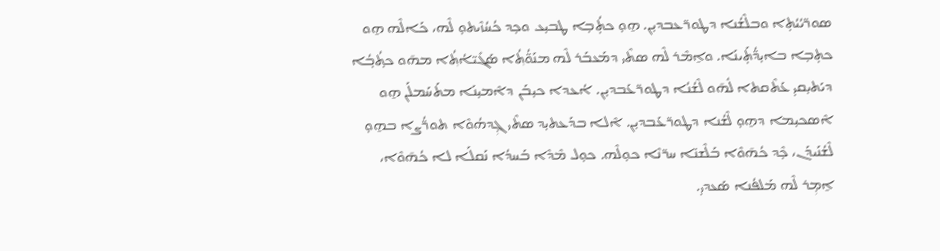ܣܘܪ̈ܝܳܝܳܬ̣ܐ ܘܒܠܶܫܳܢܐ ܕܛܘܪ̈ܥܒܕܝ̣ܢ. ܗ̱ܘ̣ ܟܬ̣ܳܒ̣ܐ ܛܒܝ̣ܥ ܘܟ̣ܕ ܟܳܚܳܙܶܝܬܘ̣ ܠܶܗ، ܟܰܐܠܶܗ ܗ̱ܘ ܟܬ̣ܒ̣ܐ ܒܐܝ̣ܕ̈ܳܬ̣ܰܝܢܰܐ. ܘܐ̱ܡܶܪ ܠܶܗ ܣܬܶܝ ܕܡܰܥܒܰܪ ܠܶܗ ܡܢܰܘ̈ܳܬ݂ܳܐ ܣܰܓܺܝ̈ܐܳܬ݂ܳܐ ܡܗ̄ܘ ܟܬ̥ܳܒ̥ܳܐ ܕܝܰܬܝ̣ܩܝ̣ ܥܰܬܶܩܬܐ ܠܽܗ̄ܘ ܠܶܫܳܢܳܐ ܕܛܘܪ̈ܥܰܒܕܝ̣ܢ. ܐܳܥܕܐ ܟܝ̣ܒܰܢ ܕܐܶܡܝ̣ܢܰܐ ܡܬܰܚܰܡܠܰܢ ܗ̱ܘ ܐܶܣܟܝ̣ܡܐ ܕܗ̱ܘ̣ ܠܶܫܳܢܐ ܕܛܘܪ̈ܥܰܒܕܝ̣ܢ. ܐܶܠܐ ܒܕܰܥܬܝ̣ܕ ܣܬܶܝ ܓ̣ܼܕܗܳܘܶܐ ܬܘܪ̈ܳܨܐ ܒܗ̱ܘ̣ ܠܶܫܳܢܰܝܕܰܢ، ܟ̣ܶܕ ܟܳܗ̄ܘܶܐ ܒܰܠܶܫܢ̈ܐ ܚܪ̈ܢܶܐ ܟܘ̣ܠܶܗ. ܟܘ̣ܠ ܡܶܕܶܐ ܒܰܚܕܳܐ ܢܰܩܠܰܐ ܠܐ ܟܳܗ̄ܘܶܐ، ܐ̱ܡ̣ܼܪ ܠܶܗ ܡܰܠܦܳܢܐ ܣܰܥܕܝ̣.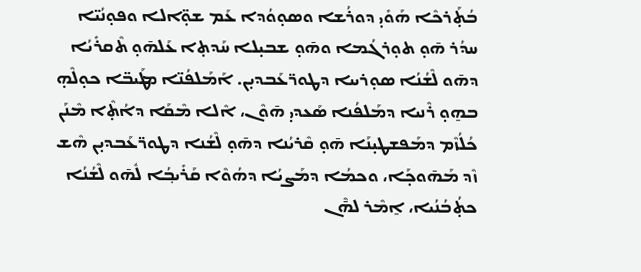ܒܳܬ̣ܰܪܟܶܐ ܗܰܘܺܝ̣ ܕܘܪܳܫܐ ܘܣܘ̣ܘܳܕܐ ܥܰܡ ܫܘ̣̈ܐܠܐ ܘܦܘ̣ܢܳܝ̈ܐ ܚܕܳܪ ܗ̄ܘ̣ ܬܘ̣ܪܓܳܡܐ ܘܗ̄ܘ̣ ܫܒܝ̣ܠܐ ܚܰܕܬ̣ܐ ܥܰܠܗ̄ܘ̣ ܬܶܩܪܺܝܳܐ ܕܗ̄ܘ ܠܶܫܳܢܳܐ ܣܘ̣ܪܝܝܐ ܕܛܘܪ̈ܥܰܒܕܝ̣ܢ. ܐܰܡܰܠܦܳܢ̈ܐ ܡܛܰܝܒ̈ܐ ܟܘ̣ܠܶܗ̣ ܒܗ̱ܘ̣ ܪܶܢܝܐ ܕܡܰܠܦܳܢܐ ܣܰܥܕܝ̣ ܗ̄ܘܶܢ، ܐܶܠܐ ܡܶܩܰܐ ܕܐܳܬ̣ܶܐ ܡܶܢܰܢ ܟܳܠܳܙܶܡ ܕܡܰܦܫܛܝ̣ܢܰܐ ܗ̄ܘ̣ ܩܶܪܝܳܢܐ ܕܗ̄ܘ̣ ܠܶܫܳܢܐ ܕܛܘܪ̈ܥܰܒܕܝ̣ܢ ܗܶܫ ܙܶܕ ܡܰܗ̄ܘܟ̣ܰܐ، ܘܟܡܳܐ ܕܡܰܨܝܳܐ ܕܗܳܘܶܐ ܩܰܪܺܝܒ݂ܳܐ ܠܽܗ̄ܘ ܠܶܫܳܢܳܐ ܟܬ̣ܳܒܳܢܳܝܐ، ܐ̱ܡܶܪ ܠܗ̄ܶܢ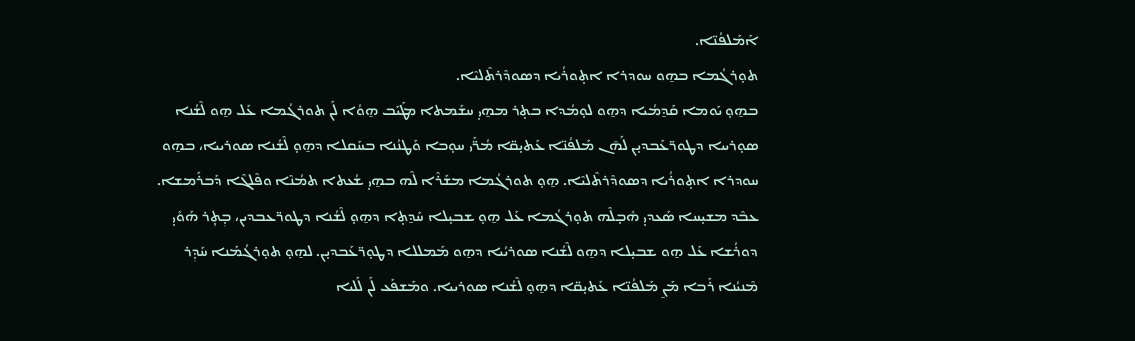ܐܰܡܰܠܦܳܢ̈ܐ.
ܬܘ̣ܪܓܳܡܐ ܒܗ̱ܘ ܚܘܕܪܐ ܐܬ̣ܘܪܳܝܐ ܕܣܘܕܶܪܬܶܠܝܶܐ.
ܒܗ̱ܘ̣ ܝܰܘܡܐ ܩܰܕ̱ܡܳܝܐ ܕܗ̱ܘ ܠܘ̣ܡܳܕܐ ܒܬ̣ܪ ܡܗ̱ܝ̣ ܚܫܰܡܬܐ ܡܛܰܝܰܒ ܗ̱ܘܳܐ ܠܰܢ ܬܘܪܓܳܡܐ ܥܰܠ ܗ̱ܘ ܠܶܫܳܢܐ ܣܘ̣ܪܝܝܐ ܕܛܘܪ̈ܥܰܒܕܝ̣ܢ ܠܰܗ̄ܢ ܡܰܠܦܳܢ̈ܐ ܥܰܬܝ̣ܩ̈ܐ ܡܳܪ̈ܰܝ ܚܘ̣ܒܐ ܘܰܛܢܳܢܐ ܒܚܰܩܠܐ ܕܗ̱ܘ̣ ܠܶܫܳܢܐ ܣܘܪܝܝܐ، ܒܗ̱ܘ ܚܘܕܪܐ ܐܬ̣ܘܪܳܝܐ ܕܣܘܕܶܪܬܶܠܝܶܐ. ܗ̱ܘ̣ ܬܘܪܓܳܡܐ ܡܫܰܪܶܐ ܠܶܗ ܒܗ̱ܝ̣ ܫܳܥܬܐ ܬܡܳܢܶܐ ܘܦܶܠܓܶܐ ܕܰܒܪܰܡܫܐ. ܥܒܶܕ ܡܫܝ̣ܚܐ ܣܰܥܕܝ̣ ܗܽܒ̣ܠܶܗ ܬܘ̣ܪܓܳܡܐ ܥܰܠ ܗ̱ܘ̣ ܫܒܝ̣ܠܐ ܚܰܕ̱ܬ̣ܐ ܕܗ̱ܘ̣ ܠܶܫܳܢܐ ܕܛܘܪ̈ܥܒܕܝܢ، ܒ̣ܼܬ̣ܼܪ ܗܰܘܺܝ̣ ܕܘܪܳܫܐ ܥܰܠ ܗ̱ܘ ܫܒܝ̣ܠܐ ܕܗ̱ܘ ܠܶܫܳܢܐ ܣܘܪܝܳܝܐ ܕܗ̱ܘ ܡܰܡܠܠܐ ܕܛܘ̣ܪ̈ܥܰܒܕܝ̣ܢ. ܠܗ̱ܘ̣ ܬܘ̣ܪܓܳܡܰܢܐ ܚܰܕ̣ܼܪ ܡܶܢܝܳܢܐ ܪܰܒܐ ܡܰܢ̱ ܡܰܠܦܳܢ̈ܐ ܥܰܬܝ̣ܩ̈ܐ ܕܗ̱ܘ̣ ܠܶܫܳܢܐ ܣܘܪܝܝܐ. ܘܡܰܫܦܰܥ ܠܰܢ ܠܰܠܝܐ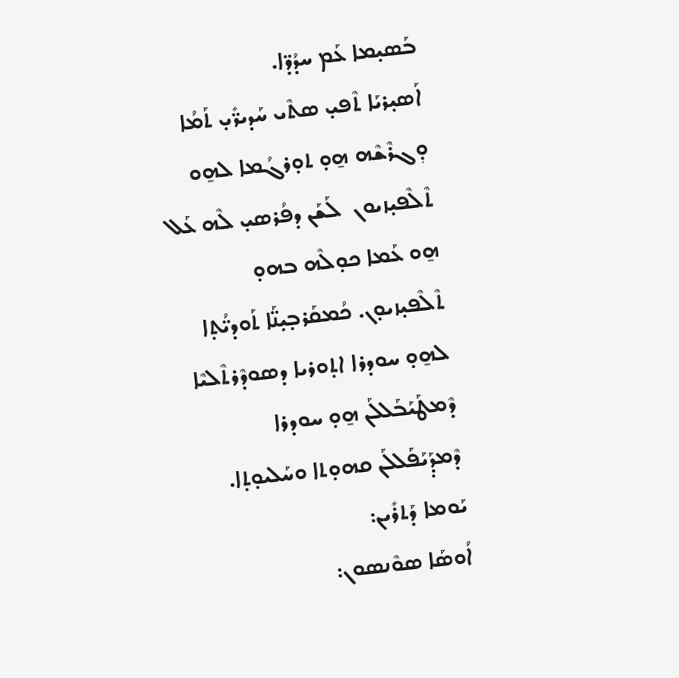ܒܰܣܝ̣ܡܐ ܥܰܡ ܚܕܳܕ̈ܐ.
ܐܰܣܝ̣ܪܝܰܐ ܬܶܦܝ̣ ܣܬܶܝ ܚܰܕܝܪ̈ܺܝ̣ ܬܰܡܳܐ ܘ̣ܼܓܪܶܫܶܗ ܗ̱ܘ̣ ܬܘ̣ܪܓܳܡܐ ܠܗ̱ܘ  ܬܶܠܶܦܝ̣ܙܝܘܢ  ܠܰܫܰܢ ܕܦܳܪܣܝ̣ ܠܶܗ ܥܰܠ ܗ̱ܘ ܥܰܡܐ ܟܘ̣ܠܶܗ ܒܗܘ̣ ܬܶܠܶܦܝ̣ܙܝܘ̣ܢ. ܟܳܡܩܰܪܒ̣ܝ̣ܢ̈ܰܐ ܬܰܘܕܝ̈ܳܬ̣ܐ ܠܗ̱ܘ̣ ܚܘܕܪܐ ܐܬ̣ܘܪܝܐ ܕܣܘܕܶܪܬܶܠܝܶܐ ܕܶܡܛܰܝܰܒܰܠܠܰܢ ܗ̱ܘ̣ ܚܘܕܪܐ ܕܶܡܕ̣ܰܝܰܦܰܠܠܰܢ ܩܗܘ̣ܬܐ ܘܚܰܠܝܘ̣ܬ̣ܐ.
ܝܰܘܡܐ ܕܰܬܪܺܝܢ:
ܐܳܘܣܰܐ ܣܘܶܢܣܘܢ: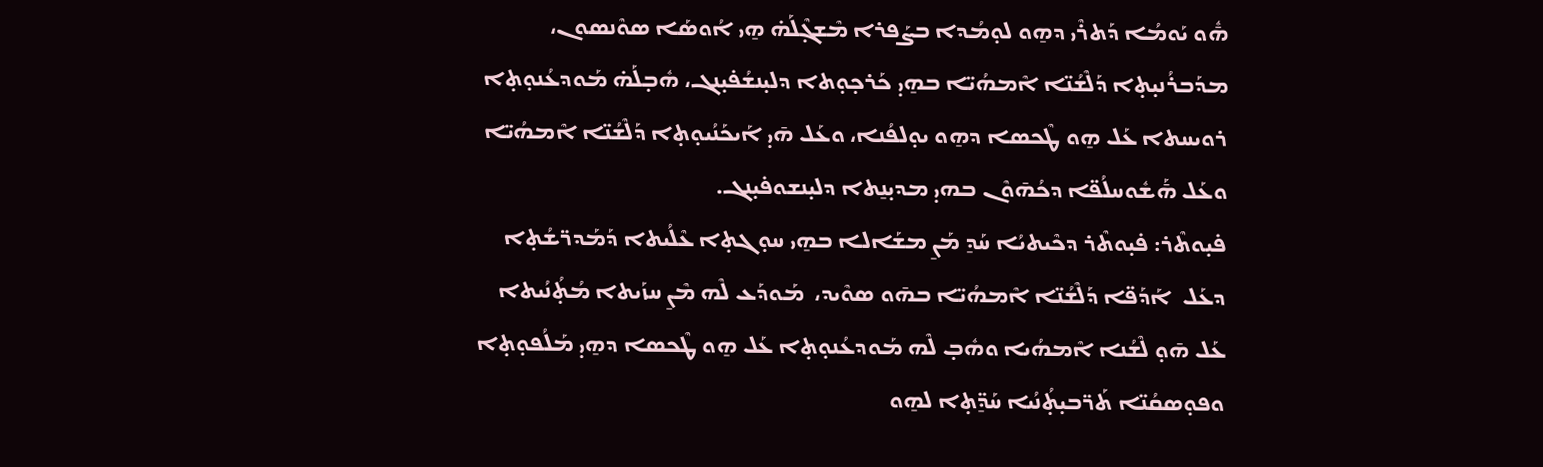ܗ̄ܽܘ ܝܰܘܡܳܐ ܕܰܬܪܶܝ ܕܗ̱ܘ ܠܘ̣ܡܳܕܐ ܒܨܰܦܪܐ ܡܶܫܓ̣ܶܠܰܗ̇ ܗ̱ܝ ܐܳܘܣܰܐ ܣܘܶܢܣܘܢ، ܡܕܰܒܪܳܢܝ̣ܬ̣ܐ ܕܰܠܶܫܳܢ̈ܐ ܐܶܡܗܳܝ̈ܐ ܒܗ̱ܝ̣ ܟܰܪܟ̣ܘ̣ܬܐ ܕܠܝ̣ܢܫܳܦ̇ܝ̣ܢܓ، ܗܽܒ̣ܠܰܗ̇ ܡܰܘܕܥܳܢܘ̣ܬ̣ܐ ܪܘܝܚܬܐ ܥܰܠ ܗ̱ܘ ܛܶܟܣܐ ܕܗ̱ܘ ܝܘ̣ܠܦܳܢܐ، ܘܥܰܠ ܗ̄ܝ̣ ܐܰܝܟܰܢܳܝܘ̣ܬ̣ܐ ܕܰܠܶܫܳܢ̈ܐ ܐܶܡܗܳܝ̈ܐ ܘܥܰܠ ܗ̄ܰܫܽܘܚܠܳܦ̈ܐ ܕܟܳܗ̄ܘܶܢ ܒܗܝ̣ ܡܕܝ̣ܢ̱ܬܐ ܕܠܝ̣ܢܫܘܦ̇ܝ̣ܢܓ.
ܦ̇ܝ̣ܘܬܶܪ: ܦ̇ܝ̣ܘܬܶܪ ܕܟܶܝܬܝܳܐ ܚܰܕ̱ ܡܰܢ̱ ܡܫܰܐܠܐ ܒܗ̱ܝ ܚܘ̣ܓܬ̣ܐ ܥܶܠܳܝܬܐ ܕܰܡܰܕܪ̈ܫܳܬ̣ܐ ܕܥܰܠ  ܐܰܕܰܦ̈ܐ ܕܰܠܶܫܳܢ̈ܐ ܐܶܡܗܳܝ̈ܐ ܒܗ̄ܘ ܣܘܶܝܕ،  ܡܰܘܕܰܥ ܠܶܗ ܡܶܢ̱ ܚܙܰܝܬܐ ܡܳܬ̣ܳܢܳܝܬܐ ܥܰܠ ܗ̄ܘ̣ ܠܶܫܳܢܐ ܐܶܡܗܳܝܐ ܘܗܽܒ̣ ܠܶܗ ܡܰܘܕܥܳܢܘ̣ܬ̣ܐ ܥܰܠ ܗ̱ܘ ܛܶܟܣܐ ܕܗ̱ܝ̣ ܡܰܠܳܦܘ̣ܬ̣ܐ ܘܦܘ̣ܣܩܳܢ̈ܐ ܬܰܪ̈ܒܝ̣ܬ̣ܳܢܳܝܐ ܚܰܕ̱̈ܬ̣ܐ ܠܗ̱ܘ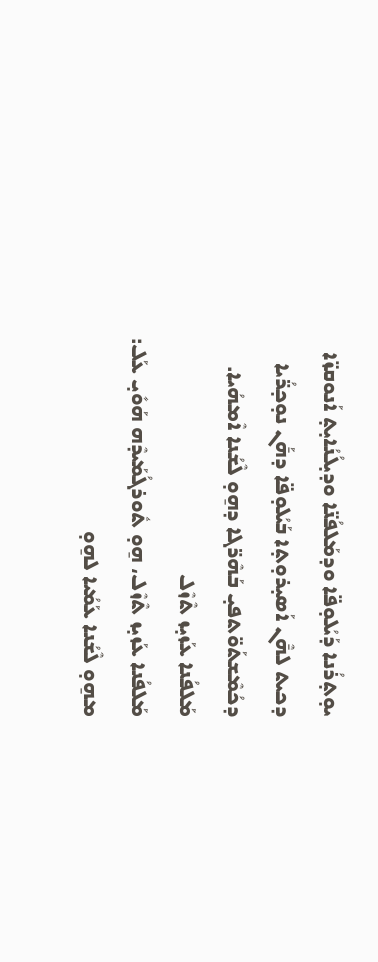ܝܘ̣ܬ̣ܪܳܢܐ ܕܰܝܳܠܘ̣ܦ̈ܐ ܘܕܡܰܠܦܳܢ̈ܐ ܘܕܝ̣ܠܳܢܳܐܝ̣ܬ̣ ܐܰܢܘܩܙ̈ܐ ܕܟܝܬ ܠܗ̄ܶܢ ܐܰܣܝ̣ܪܘ̣ܬ̣ܐ ܒܰܝܳܠܘ̣ܦ̈ܐ ܕܗ̄ܰܢ ܢܘ̣ܟ̣ܪ̈ܳܝܐ ܕܟܳܡܶܫܬܰܘ̈ܬܦܝ̣ ܒܰܗܶܪ̈ܓܐ ܕܗ̱ܘ̣ ܠܶܫܳܢܐ ܐܶܡܗܳܝܐ.
ܡܰܠܦܳܢܐ ܥܰܙܝ̣ܙ ܬܶܙܶܠ
ܡܰܠܦܳܢܐ ܥܰܙܝ̣ܙ ܬܶܙܶܠ، ܗ̱ܘ̣ ܬܽܘܪܓܳܡܰܝܕܶܗ ܗܰܘܺܝ̣ ܥܰܠ: ܡܗ̱ܘ̣ ܠܶܫܳܢܐ ܥܰܡܳܝܐ ܠܗ̱ܘ̣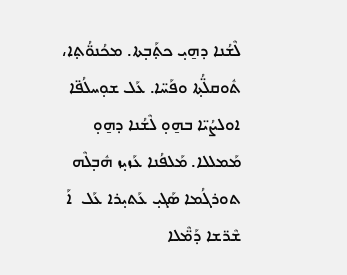ܠܶܫܳܢܐ ܕܗ̱ܝ̣ ܟܬ̣ܰܒ̣ܬܐ. ܡܟܳܢܘ̈ܳܬ̣ܐ، ܬܽܘܩܠ̈ܳܬ̣ܐ ܘܦܰܚ̈ܐ. ܥܰܠ ܫܘ̣ܚܠܳܦ̈ܐ ܐܘܠܨܳܝ̈ܐ ܒܗ̱ܘ̣ ܠܶܫܳܢܐ ܕܗ̱ܘ̣ ܡܰܡܠܠܐ. ܡܰܠܦܳܢܐ ܥܰܙܝ̣ܙ ܗܽܒ̣ܠܶܗ ܬܘܪܓܳܡܐ ܣܰܓܝ̣ ܥܰܬܝ̣ܪܐ ܥܰܠ  ܐܰ ܫܶܪ̈ܫܐ ܕܰܡ̈ܶܠܐ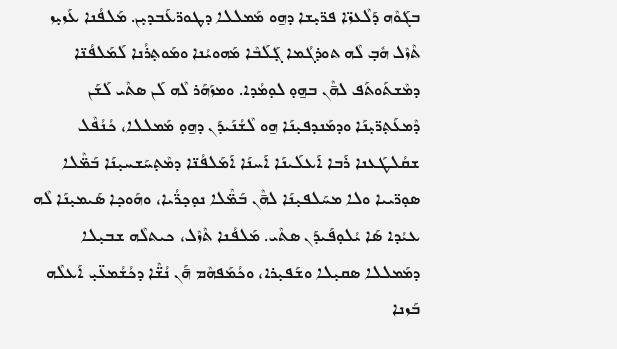ܒܓܰܘܶܗ ܕܰܠܶܥܙ̈ܐ ܦܪ̈ܝ̣ܫܐ ܕܗ̱ܘ ܡܰܡܠܠܐ ܕܛܘܪ̈ܥܰܒܕܝ̣ܢ. ܡܰܠܦܳܢܐ ܥܰܙܝ̣ܙ ܬܶܙܶܠ ܗܽܒ̣ ܠܶܗ ܬܘܪ̣ܓܳܡܐ ܓ̣ܰܠܰܒܶܐ ܡܰܗܘܝܳܢܐ ܘܡܰܘܬ̣ܪܳܢܐ ܠܰܡܰܠܦܳܢ̈ܐ ܕܡܶܫܬܰܘܬܰܦ ܠܗ̄ܶܢ ܒܗ̱ܘ̣ ܠܘ̣ܡܳܕܐ. ܘܡܙܰܗܰܪ ܠܶܗ ܠܰܢ ܣܬܶܝ ܠܰܫܰܢ ܕܶܡܥܰܬ̣ܪ̈ܝ̣ܢܰܐ ܘܕܡܰܢܕܦܝ̣ܢܰܐ ܗ̱ܘ ܠܶܫܳܢܰܝܕܰܢ ܕܗ̱ܘ̣ ܡܰܡܠܠܐ، ܟܳܢܳܦܶܠ ܫܩܳܠܛܰܥܢܐ ܪܰܒܐ ܐܰܥܠܰܝܢܰܐ ܐܰܚܢܰܐ ܐܰܡܰܠܦܳܢ̈ܐ ܕܡܶܬ̣ܚܰܫܚܝ̣ܢܰܐ ܒܰܡ̈ܶܠܐ ܣܘ̣ܪ̈ܝܝܐ ܘܠܐ ܡܚܰܠܦܝ̣ܢܰܐ ܠܗ̄ܶܢ ܒܰܡ̈ܶܠܐ ܢܘ̣ܟ̣ܪ̈ܳܝܐ، ܘܗܰܘܟ̣ܐ ܣܰܝܡܝ̣ܢܰܐ ܠܶܗ ܥܝܳܕܐ ܣܰܐ ܝܳܠܘ̣ܦܰܝܕܰܢ ܣܬܶܝ. ܡܰܠܦܳܢܐ ܬܶܙܶܠ، ܟܝܬܠܶܗ ܫܒܝ̣ܠܐ ܕܡܰܡܠܠܐ ܣܩܝ̣ܠܐ ܘܫܰܦܝ̣ܪܐ، ܘܟܳܡܰܦܗܶܡ ܗ̄ܰܢ ܢܳܫ̈ܶܐ ܕܟܳܫܳܡܥ̈ܝ̣ ܐܰܥܠܶܗ ܒܰܙܢܐ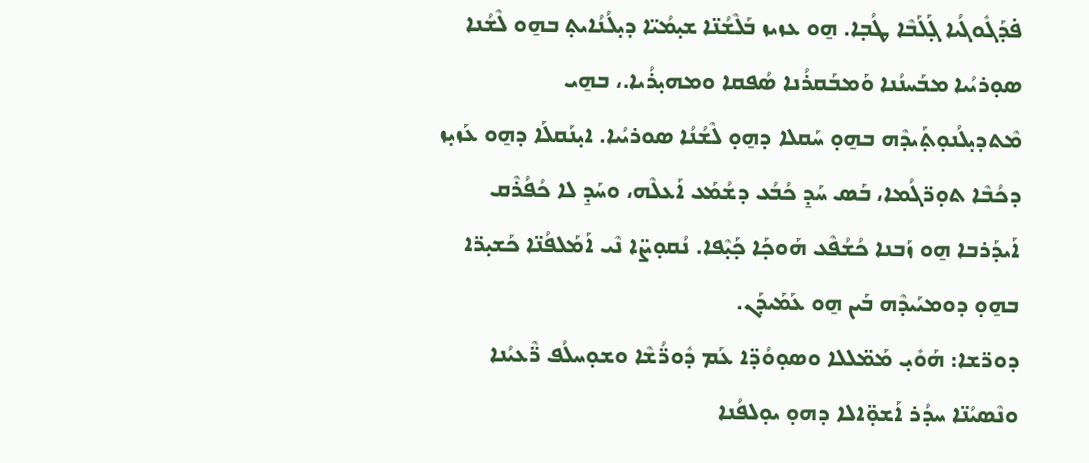ܦ̇ܕܰܓܽܘܓܳܝܐ ܓ̣ܰܠܰܒܶܐ ܛܳܒ̣ܐ. ܗ̱ܘ ܥܙܝܙ ܒܰܠܶܫܳܢ̈ܐ ܫܝ̣ܡܳܝ̈ܐ ܕܝ̣ܠܳܢܳܐܝܬ̣ ܒܗ̱ܘ ܠܶܫܳܢܐ ܣܘ̣ܪܝܳܝܐ ܡܒܰܚܢܳܢܐ ܘܰܡܒܰܩܪܳܢܐ ܣܳܦܩܐ ܘܡܗܝ̣ܪܳܝܐ.، ܒܗ̱ܝ ܡܶܬܕܝ̣ܠܳܢܘ̣ܬ̣ܰܝܕܶܗ ܒܗ̱ܘ̣ ܚܰܩܠܐ ܕܗ̱ܘ̣ ܠܶܫܳܢܳܐ ܣܘܪܝܳܝܐ. ܐܝ̣ܢܰܩܠܰܐ ܕܗ̱ܘ ܥܰܙܝ̣ܙ ܕܟܳܒܶܐ ܬܘ̣ܪ̈ܓܳܡܐ، ܒܰܣ ܚܰܕ̱ ܟܳܒܳܥ ܕܫܳܡܰܥ ܐܰܥܠܶܗ، ܘܚܰܕ̱ ܠܐ ܟܳܦܳܪܶܩ ܐܰܝܕܰܪܒܐ ܗ̱ܘ ܙܰܒܢܐ ܟܳܫܳܦܶܥ ܗܰܘܟ̣ܰܐ ܟ̣ܰܝ̣ܶܦܐ. ܢܳܩܘ̣ܨ̈ܐ ܢܶܝ ܐܰܡܰܠܦܳܢ̈ܐ ܟܰܫܝ̣ܪ̈ܐ ܒܗ̱ܘ̣ ܕܘܡܝܰܝܕܶܗ ܒܰܝܢ ܗ̱ܘ ܥܰܡܰܝܕܰܢ.
ܕܘܪ̈ܫܐ: ܗܰܘܺܝ̣ ܡܰܡ̈ܠܠܐ ܘܣܘ̣ܘܳܕ̈ܐ ܥܰܡ ܕܽܘܪ̈ܳܫܶܐ ܘܫܘ̣ܚܠܳܦ ܪ̈ܶܥܝܳܢܐ ܘܢܶܣܝܳܢ̈ܐ ܚܕܳܪ ܐܰܫܘ̣̈ܐܠܐ ܕܗܘ̣ ܝܘ̣ܠܦܳܢܐ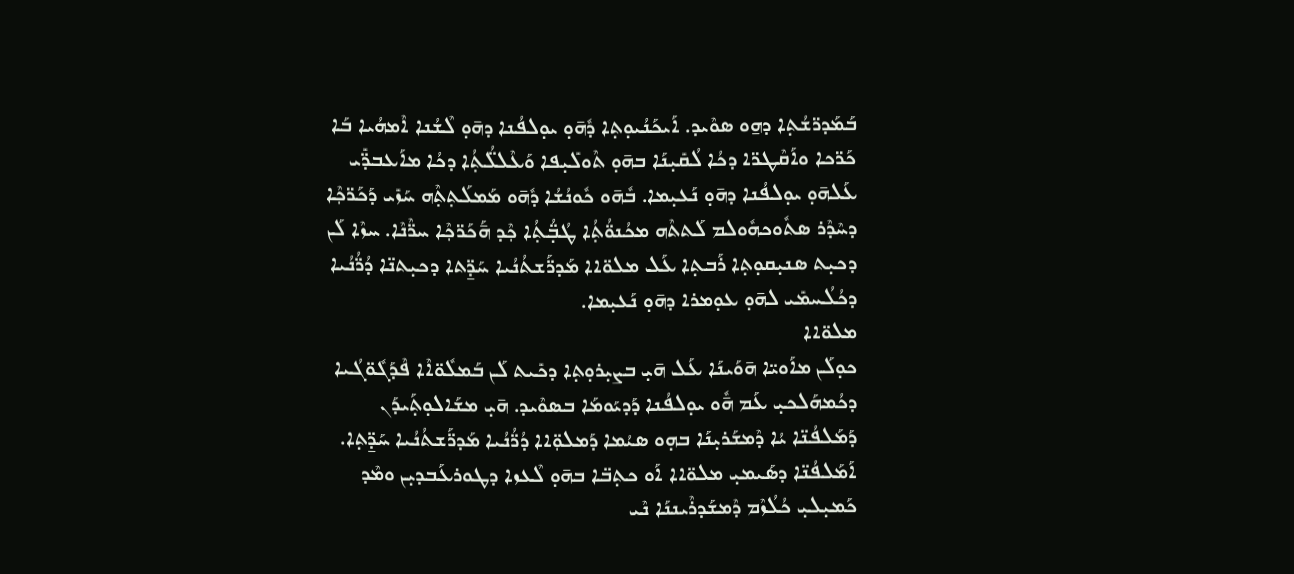ܒܰܡܰܕܪ̈ܫܳܬ̣ܐ ܕܗ̱ܘ ܣܘܶܝܕ. ܐܰܝܟܰܢܳܝܘ̣ܬ̣ܐ ܕܽܗ̄ܘ̣ ܝܘ̣ܠܦܳܢܐ ܕܗ̄ܘ̣ ܠܶܫܳܢܐ ܐܶܡܗܳܝܐ ܒܰܐ ܟܰܪ̈ܟܐ ܘܐܰܩܶܛܪ̈ܐ ܕܟܳܐ ܠܳܩܺܝ̣ܢܰܐ ܒܗ̄ܘ̣ ܬܶܘܠܺܝ̣ܦܐ ܘܰܥܶܠܠ̈ܳܬ݂ܳܐ ܕܟܳܐ ܡܐܰܥܒܕ̈ܺܝ ܥܰܠܗ̄ܘ̣ ܝܘ̣ܠܦܳܢܐ ܕܗ̄ܘ̣ ܢܰܥܝ̣ܡܐ. ܒܽܗ̄ܘ ܟܽܘܢܳܫܳܐ ܕܽܗ̄ܘ ܡܰܡܠܰܬ݂ܬ݂ܶܗ ܚܰܙܺܝ ܕܰܟܰܪ̈ܟ݂ܶܐ ܕܚܶܕܶܪ ܣܬܽܘܟܗܽܘܠܡ ܠܰܬܬܶܗ ܡܟܳܢܘ̈ܳܬ݂ܳܐ ܛܳܒ̣̈ܳܬ݂ܳܐ ܟ݂ܶܕ ܗ̄ܰܟܰܪ̈ܟ݂ܶܐ ܚܪ̈ܶܢܶܐ. ܚܙܶܐ ܠܰܢ ܕܟܝ̣ܬ ܣܢܝ̣ܩܘ̣ܬ̣ܐ ܪܰܒܬ̣ܐ ܥܰܠ ܡܠܘ̈ܐܐ ܡܰܕܪ̈ܰܫܬܳܢܳܝܐ ܚܰܕ̱̈ܬܐ ܕܟܝ̣ܬܢ̈ܐ ܕܳܪ̈ܳܢܳܝܐ ܕܟܳܠܳܚܡܺܝ ܠܗ̄ܘ̣ ܥܘ̣ܡܪܐ ܕܗ̄ܘ̣ ܢܰܥܝ̣ܡܐ.
ܡܠܘ̈ܐܐ
ܟܘ̣ܠܰܢ ܡܐܰܘܝ̈ܐ ܗ̄ܘܰܝܢܰܐ ܥܰܠ ܗ̄ܝ̣ ܒܨܝ̣ܪܘ̣ܬ̣ܐ ܕܟܺܝܬ ܠܰܢ ܒܰܡܠܽܘ̈ܐܶܐ ܦܶܕܰܓܽܘ̈ܓܳܝܐ ܕܟܳܡܗܰܠܟܝ̣ ܥܰܡ ܗ̄ܽܘ ܝܘ̣ܠܦܳܢܐ ܕܰܕܝܰܘܡܰܐ ܒܣܘܶܝܕ. ܗ̄ܝ̣ ܡܫܰܐܠܘ̣ܬ̣ܰܝܕܰܢ ܕܰܡܰܠܦܳܢ̈ܐ ܝܳܐ ܕܶܡܫܰܪܝ̣ܢܰܐ ܒܗ̣ܘ ܣܝܳܡܐ ܕܰܡܠܘ݂̈ܐܐ ܕܳܪ̈ܳܢܳܝܐ ܡܰܕܪ̈ܰܫܬܳܢܳܝܐ ܚܰܕ̱̈ܬ̣ܐ. ܐܰܡܰܠܦܳܢ̈ܐ ܕܣܰܝܡܝ̣ ܡܠܘ̈ܐܐ ܐܰܘ ܟܬ̣ܒ̈ܐ ܒܗ̄ܘ̣ ܠܶܥܙܐ ܕܛܘܪܥܰܒܕܝ̣ܢ ܘܡܶܕ ܟܰܡܝ̣ܠܝ̣ ܟܳܠܳܙܶܡ ܕܶܡܫܰܕܪܶܝܢܢܰܐ ܢܶܝ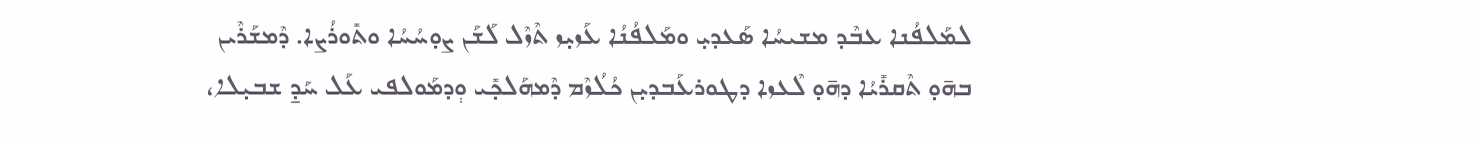ܠܡܰܠܦܳܢܐ ܥܒܶܕ ܡܫܝܚܳܐ ܣܰܥܕܝ̣ ܘܡܰܠܦܳܢܳܐ ܥܰܙܝ̣ܙ ܬܶܙܶܠ ܠܰܫܰܢ ܨܘ̣ܚܳܚܳܐ ܘܬܺܘܪܳܨܐ. ܕܶܡܫܰܪܶܝܢ ܒܗ̄ܘ̣ ܬܶܩܪܺܝܳܐ ܕܗ̄ܘ̣ ܠܶܥܙܐ ܕܛܘܪܥܰܒܕܝ̣ܢ ܟܳܠܳܙܶܡ ܕܶܡܗܰܠܟ̣ܺܝ ܘ݄ܕܡܰܘܠܦܝ ܥܰܠ ܚܰܕ̱ ܫܒܝ̣ܠܐ،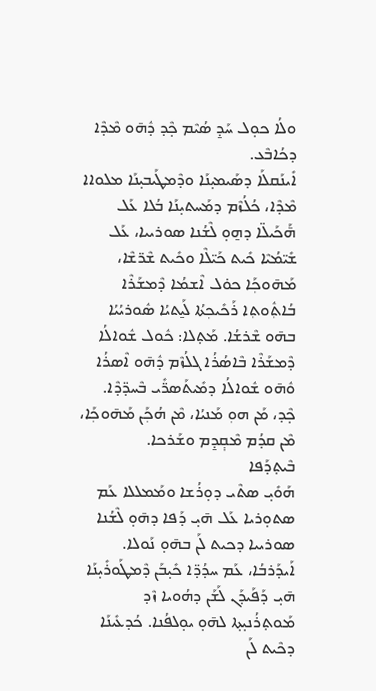ܘܠܳܐ ܟܘ̣ܠ ܚܰܕ̱ ܣܳܝܶܡ ܟ̣ܶܕ ܕܽܗ̄ܘ ܡܶܕܶܐ ܕܟܳܐܒܶܥ.
ܐܺܝܢܰܩܠܰܐ ܕܣܰܝܡܝ̣ܢܰܐ ܘܕܶܡܛܰܝܒܝ̣ܢܰܐ ܡܠܘܐܐ ܡܶܕܶܐ، ܟܳܠܳܙܶܡ ܕܡܰܚܬܝ̣ܢܰܐ ܒܳܠܐ ܥܰܠ  ܗ̄ܰܟܰܝܠ̈ܐ ܕܗ̱ܘ̣ ܠܶܫܳܢܐ ܣܘܪܝܝܐ، ܥܰܠ ܫܺܝ̈ܡܳܝܶܐ ܟܺܝܬ ܟܰܝ̈ܠܶܐ ܘܟܺܝܬ ܫܶܪ̈ܫܶܐ، ܡܰܗ̄ܘܟ݂ܰܐ ܟܘ̇ܠ ܐܶܫܡܳܐ ܕܶܡܫܰܪܶܐ ܒܳܐܬ݂ܽܘܬ݂ܐ ܪܰܟܺܝܟ݂ܬܳܐ ܠܰܝ̱ܬܝܳܐ ܣܽܘܪܝܳܝܳܐ ܒܗ̄ܘ ܫܶܪܫܳܐ. ܡܰܬ̣ܠܐ: ܟܽܘܠ ܫܽܘܐܠܳܐ ܕܶܡܫܰܪܶܐ ܒܶܐܣܳܪܳܐ ܓܠܳܙܶܡ ܕܽܗ̄ܘ ܐܶܣܪܳܐ ܘܽܗ̄ܘ ܫܽܘܐܠܳܐ ܕܡܺܝܬܰܣܪ̈ܺܝ ܒܶܚܕ̈ܕܶܐ. ܟ̣ܶܕ، ܡܰܢ ܗܘ݂ ܡܰܢܝܳܐ، ܡܶܢ ܗܳܟ݂ܰܢ ܡܰܗ̄ܘܟ݂ܰܐ، ܡܶܢ ܩܕܳܡ ܡܶܩ݄ܕ̱ܡ ܘܫܰܪܟܐ.
ܒܶܝܬ̣ܕܰܦܐ
ܗܰܘܺܝ̣ ܣܬܶܝ ܕܘ̣ܪܳܫܐ ܘܡܰܡܠܠܐ ܥܰܡ ܣܬܘ̣ܪܝܐ ܥܰܠ ܗ̄ܝ̣ ܕܰܦܐ ܕܗ̄ܘ̣ ܠܶܫܳܢܐ ܣܘܪܝܝܐ ܕܟܝܬ ܠܰܢ ܒܗ̄ܘ̣ ܢܰܘܠܐ. ܐܰܝܕܰܪܒܳܐ، ܥܰܡ ܚܕܳܕ̈ܐ ܟܺܝ̣ܒܰܢ ܕܶܡܛܰܘܪܺܝ̣ܢܰܐ ܗ̄ܝ̣ ܕܰܦܰܝܕܰܢ ܠܰܫܰܢ ܕܗܳܘܝܐ ܙܶܕ ܡܰܘܬ̣ܪܳܢܝ̣ܬ̣ܐ ܠܗ̄ܘ̣ ܝܘ̣ܠܦܳܢܐ. ܟܳܕܥܺܝܢܰܐ ܕܟܶܝܬ ܠܰܢ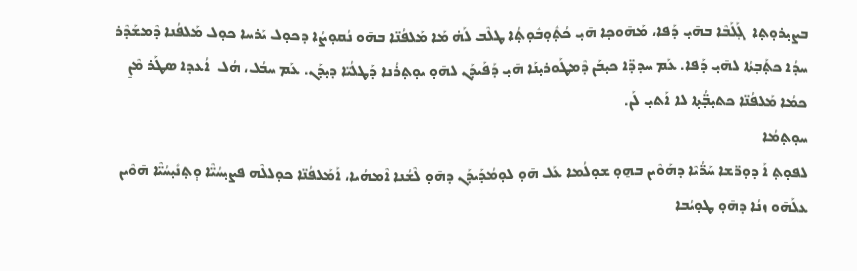ܒܨܝ̣ܪܘ̣ܬ̣ܐ  ܓ̥ܰܠܰܒܶܐ ܒܗ̄ܝ̣ ܕܰܦܐ، ܡܰܗ̄ܘܟ̣ܐ ܗ̄ܝ̣ ܟܳܬ̣ܽܘ̣ܒܽܘ̣ܬ̣ܳܐ ܛܠܶܒ ܠܰܗ̇ ܡܰܐ ܡܰܠܦܳܢ̈ܐ ܒܗ̄ܘ ܢܳܩܘ̣ܨܳܐ ܕܟܘ̣ܠ ܝܰܪܚܐ ܟܘ̣ܠ ܡܰܠܦܳܢܐ ܕܶܡܫܰܕܶܪ ܚܕܳܐ ܟܬ̣ܰܒ̥ܬܳܐ ܠܗ̄ܝ̣ ܕܰܦܐ. ܥܰܡ ܚܕܕ̈ܐ ܟܝ̣ܒܰܢ ܕܶܡܛܰܘܪܝ̣ܢܰܐ ܗ̄ܝ̣ ܕܰܦܰܝܕܰܢ ܠܗ̄ܘ̣ ܝܘ̣ܬ̣ܪܳܢܐ ܕܰܛܠܳܝ̈ܐ ܕܝ̣ܕܰܢ. ܥܰܡ ܚܒܳܠ، ܗܳܠ  ܐܳܥܕܐ ܣܛܰܪ ܡܶܢ̱ ܟܡܳܐ ܡܰܠܦܳܢ̈ܐ ܟܬܝ̣ܒ̣̈ܳܬ̣ܐ ܠܐ ܐܰܬܝ̣ ܠܰܢ.
ܚܘ̣ܬ̣ܡܳܐ
ܠܦܘ̣ܬ̣ ܐܰ ܕܘ̣ܪ̈ܫܐ ܚܰܪ̈ܳܝܶܐ ܕܗܰܘܶܝܢ ܒܗ̱ܘ̣ ܫܘ̣ܠܳܡܐ ܥܰܠ ܗ̄ܘ̣ ܠܘ̣ܡܳܕܰܝܕܰܢ ܕܗ̄ܘ̣ ܠܶܫܳܢܐ ܐܶܡܗܳܝܐ، ܐܰܡܰܠܦܳܢ̈ܐ ܟܘ̣ܠܠܶܗ ܦܨܝ̣ܚܳܝ̈ܶܐ ܘ݄ܬ̣ܢܺܝ̣ܚܳܝ̈ܶܐ ܗ̄ܘܶܝܢ ܥܠܰܗ̄ܘ ܙܢܳܐ ܕܗ̄ܘ̣ ܛܘ̣ܝܳܒܐ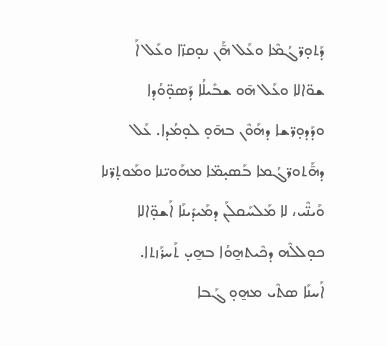ܕܰܬܘ̣ܪ̈ܓܳܡܶܐ ܘܥܰܠ ܗ̄ܰܢ ܢܘ̣ܩܙ̈ܐ ܘܥܰܠ ܐܰ ܫܘ̈ܐܠܐ ܘܥܰܠ ܗ̄ܘ ܫܒܺܝܠܳܐ ܕܰܣܘ̣̈ܘܳܕܐ ܘܕܰܕܘ̣ܪ̈ܫܐ ܕܗܰܘܶܢ ܒܗ̄ܘ̣ ܠܘ̣ܡܳܕܐ. ܥܰܠ ܕܗ̄ܰܬܘܪ̈ܓܳܡܐ ܒܰܣܝ̣ܡ̈ܐ ܡܗܰܘܝ̈ܢܐ ܘܡܰܘܬ̣ܪ̈ܢܐ ܘܰܝܢ̈ܶܝ، ܠܐ ܡܰܠܚܰܩܠܰܢ ܕܡܰܝܕܺܝܢܰܐ ܐܰܫܘ̣̈ܐܠܐ ܟܘ̣ܠܠܶܗ ܕܟܶܝܬܗ̱ܘܳܐ ܒܗ̱ܝ̣ ܬܰܚܪܰܙܬܐ.
ܐܰܚܢܰܐ ܣܬܶܝ ܡܗ̱ܘ̣ ܓܰܒܐ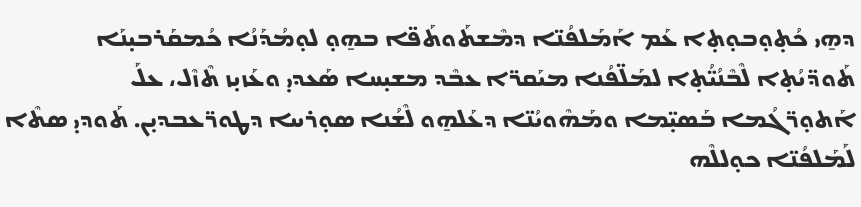ܕܗ̱ܝ ܟܳܬ̣ܘ̣ܒܘ̣ܬ̣ܐ ܥܰܡ ܐܰܡܰܠܦܳܢ̈ܐ ܕܡܶܫܬܰܘܬܰܦ̈ܐ ܒܗ̱ܘ̣ ܠܘ̣ܡܳܕܰܢܳܐ ܟܳܡܩܰܪܒܝ̣ܢܰܐ ܬܰܘܕ̈ܝܳܬ̣ܐ ܠܶܒܶܢܳܝ̈ܳܬ̣ܐ ܠܡܰܠ̈ܦܳܢܐ ܡܝܰܩܪ̈ܐ ܥܒܶܕ ܡܫܝ̣ܚܐ ܣܰܥܕܝ̣ ܘܥܰܙܝ̣ܙ ܬܶܙܶܠ، ܥܠܰ  ܐܰܬܘ̣ܪ̈ܓܳܡܐ ܒܰܣܝ̣̈ܡܐ ܘܡܰܗܶܘܝܳܢ̈ܐ ܕܥܰܠܗ̱ܘ ܠܶܫܳܢܐ ܣܘ̣ܪܝܝܐ ܕܛܘܪ̈ܥܒܕܝ̣ܢ. ܬܰܘܕܝ̣ ܣܬܶܐ ܠܰܡܰܠܦܳܢ̈ܐ ܟܘ̣ܠܠܶܗ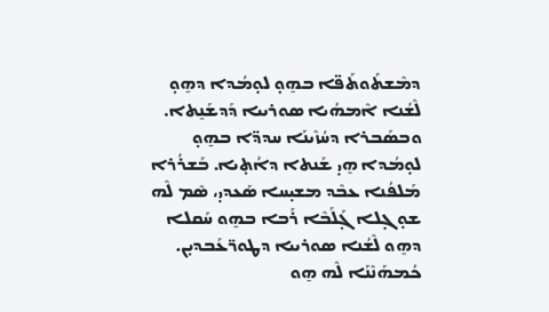ܕܡܶܫܬܰܘܬܰܦ̈ܐ ܒܗ̱ܘ̣ ܠܘ̣ܡܳܕܐ ܕܗ̱ܘ̣ ܠܶܫܳܢܐ ܐܶܡܗܳܝܐ ܣܘܪܝܝܐ ܕܰܕܫܰܢ̱ܬܐ. ܘܒܣܰܒܪܐ ܕܚܳܙܶܝܢܰܐ ܚܕܕ̈ܐ ܒܗ̱ܘ̣ ܠܘ̣ܡܳܕܐ ܗ̱ܝ̣ ܫܰܢܬܐ ܕܐܳܬ̣ܝܐ. ܒܰܫܪܳܪܐ ܡܰܠܦܳܢܐ ܥܒܶܕ ܡܫܝ̣ܚܐ ܣܰܥܕܝ̣، ܣܶܡ ܠܶܗ ܫܘ̣ܓ̣ܠܐ ܓ̣ܰܠܰܒܶܐ ܪܰܒܐ ܒܗ̱ܘ ܚܰܩܠܐ ܕܗ̱ܘ ܠܶܫܳܢܐ ܣܘܪܝܝܐ ܕܛܘܪ̈ܥܰܒܕܝ̣ܢ. ܟܳܡܗܰܢܶܢܰܐ ܠܶܗ ܗ̱ܘ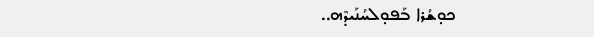ܟܘ̣ܫܳܪܐ ܒܰܦܘ̣ܠܚܳܢܰܝܕܶܗ..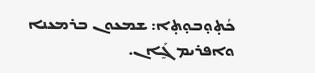ܟܳܬ̣ܘ̣ܒܘ̣ܬ̣ܐ: ܫܡܥܘܢ ܒܪܡܥܢܐ ܘܐܦܪܝܡ ܓ̰ܰܐܢ.